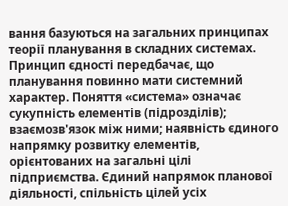вання базуються на загальних принципах теорії планування в складних системах.
Принцип єдності передбачає, що планування повинно мати системний характер. Поняття «система» означає сукупність елементів (підрозділів); взаємозв'язок між ними; наявність єдиного напрямку розвитку елементів, орієнтованих на загальні цілі підприємства. Єдиний напрямок планової діяльності, спільність цілей усіх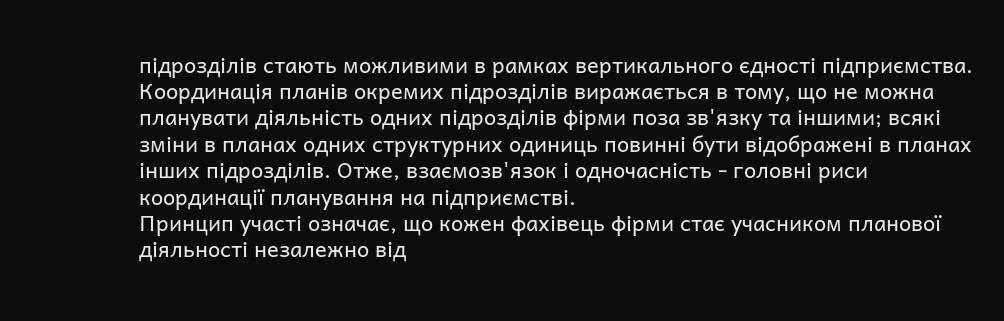підрозділів стають можливими в рамках вертикального єдності підприємства.
Координація планів окремих підрозділів виражається в тому, що не можна планувати діяльність одних підрозділів фірми поза зв'язку та іншими; всякі зміни в планах одних структурних одиниць повинні бути відображені в планах інших підрозділів. Отже, взаємозв'язок і одночасність - головні риси координації планування на підприємстві.
Принцип участі означає, що кожен фахівець фірми стає учасником планової діяльності незалежно від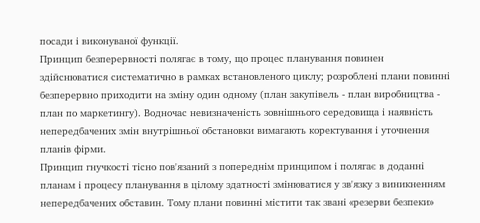посади і виконуваної функції.
Принцип безперервності полягає в тому, що процес планування повинен здійснюватися систематично в рамках встановленого циклу; розроблені плани повинні безперервно приходити на зміну один одному (план закупівель - план виробництва - план по маркетингу). Водночас невизначеність зовнішнього середовища і наявність непередбачених змін внутрішньої обстановки вимагають коректування і уточнення планів фірми.
Принцип гнучкості тісно пов'язаний з попереднім принципом і полягає в доданні планам і процесу планування в цілому здатності змінюватися у зв'язку з виникненням непередбачених обставин. Тому плани повинні містити так звані «резерви безпеки»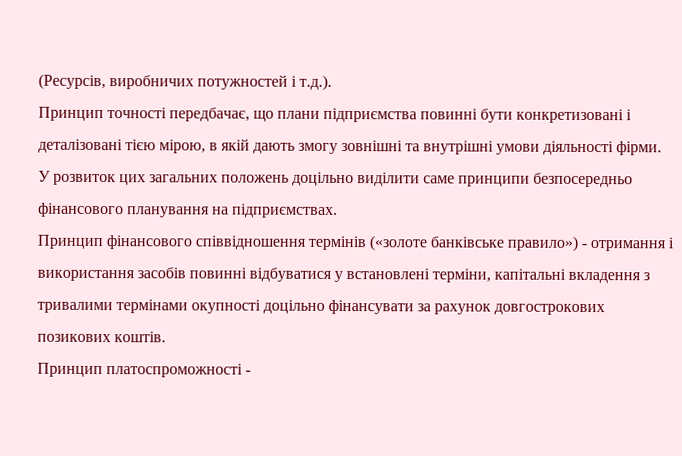(Ресурсів, виробничих потужностей і т.д.).
Принцип точності передбачає, що плани підприємства повинні бути конкретизовані і деталізовані тією мірою, в якій дають змогу зовнішні та внутрішні умови діяльності фірми.
У розвиток цих загальних положень доцільно виділити саме принципи безпосередньо фінансового планування на підприємствах.
Принцип фінансового співвідношення термінів («золоте банківське правило») - отримання і використання засобів повинні відбуватися у встановлені терміни, капітальні вкладення з тривалими термінами окупності доцільно фінансувати за рахунок довгострокових позикових коштів.
Принцип платоспроможності -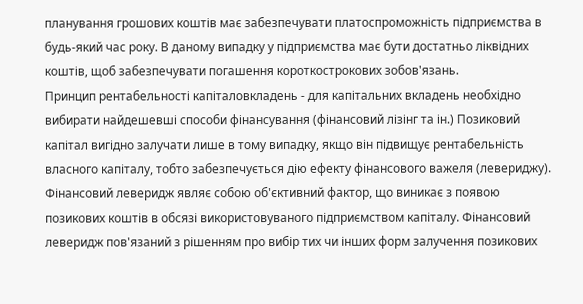планування грошових коштів має забезпечувати платоспроможність підприємства в будь-який час року. В даному випадку у підприємства має бути достатньо ліквідних коштів, щоб забезпечувати погашення короткострокових зобов'язань.
Принцип рентабельності капіталовкладень - для капітальних вкладень необхідно вибирати найдешевші способи фінансування (фінансовий лізінг та ін.) Позиковий капітал вигідно залучати лише в тому випадку, якщо він підвищує рентабельність власного капіталу, тобто забезпечується дію ефекту фінансового важеля (левериджу).
Фінансовий леверидж являє собою об'єктивний фактор, що виникає з появою позикових коштів в обсязі використовуваного підприємством капіталу. Фінансовий леверидж пов'язаний з рішенням про вибір тих чи інших форм залучення позикових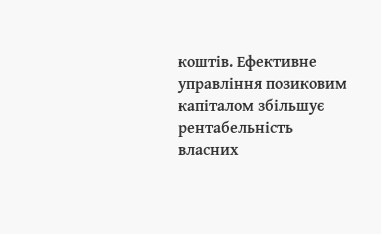коштів. Ефективне управління позиковим капіталом збільшує рентабельність власних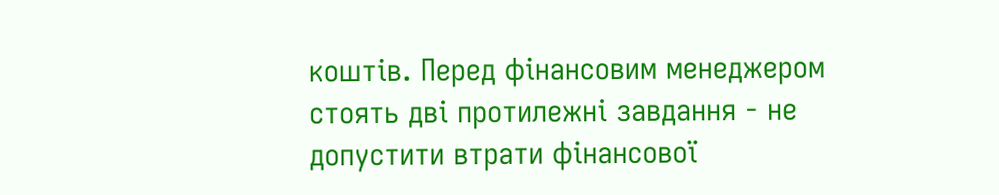коштів. Перед фінансовим менеджером стоять дві протилежні завдання - не допустити втрати фінансової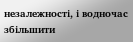незалежності, і водночас збільшити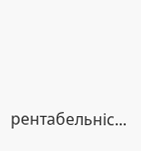рентабельніс...